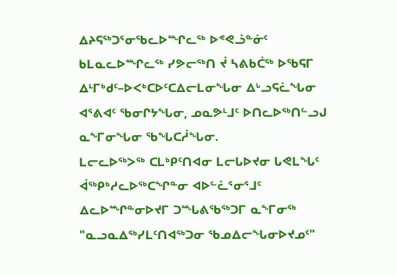ᐃᔨᕋᖅᑐᕐᓂᖃᓚᐅᙱᓚᖅ ᐅᕝᕙᓘᓐᓃᑦ ᑲᒪᓇᓚᐅᙱᓚᖅ ᓯᕗᓕᖅᑎ ᔫ ᓴᕕᑲᑖᖅ ᐅᖃᕋᒥ ᐃᒻᒥᒃᑯᑦ–ᐅᐸᒃᑕᐅᑦᑕᐃᓕᒪᓂᖓᓂ ᐃᒡᓗᕋᓛᖓᓂ ᐊᕐᕕᐊᑦ ᖃᓂᒋᔭᖓᓂ, ᓄᓇᕗᒻᒧᑦ ᐅᑎᓚᐅᖅᑎᓪᓗᒍ ᓇᖕᒥᓂᖓᓂ ᖃᖓᑕᓲᖓᓂ.
ᒪᓕᓚᐅᖅᐳᖅ ᑕᒪᒃᑭᑦᑎᐊᓂ ᒪᓕᒐᐅᔪᓂ ᒐᕙᒪᖓᑦ ᐋᖅᑭᒃᓱᓚᐅᖅᑕᖏᓐᓂ ᐊᐅᓪᓛᕐᓂᕐᒧᑦ ᐃᓚᐅᙱᓐᓂᐅᔪᒥ ᑐᙵᕕᖃᖅᑐᒥ ᓇᖕᒥᓂᖅ "ᓇᓗᓇᐃᖅᓯᒪᑦᑎᐊᖅᑐᓂ ᖃᓄᐃᓕᖓᓂᐅᔪᓄᑦ"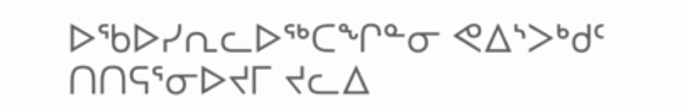ᐅᖃᐅᓯᕆᓚᐅᖅᑕᖏᓐᓂ ᕙᐃᔅᐳᒃᑯᑦ ᑎᑎᕋᕐᓂᐅᔪᒥ ᔪᓚᐃ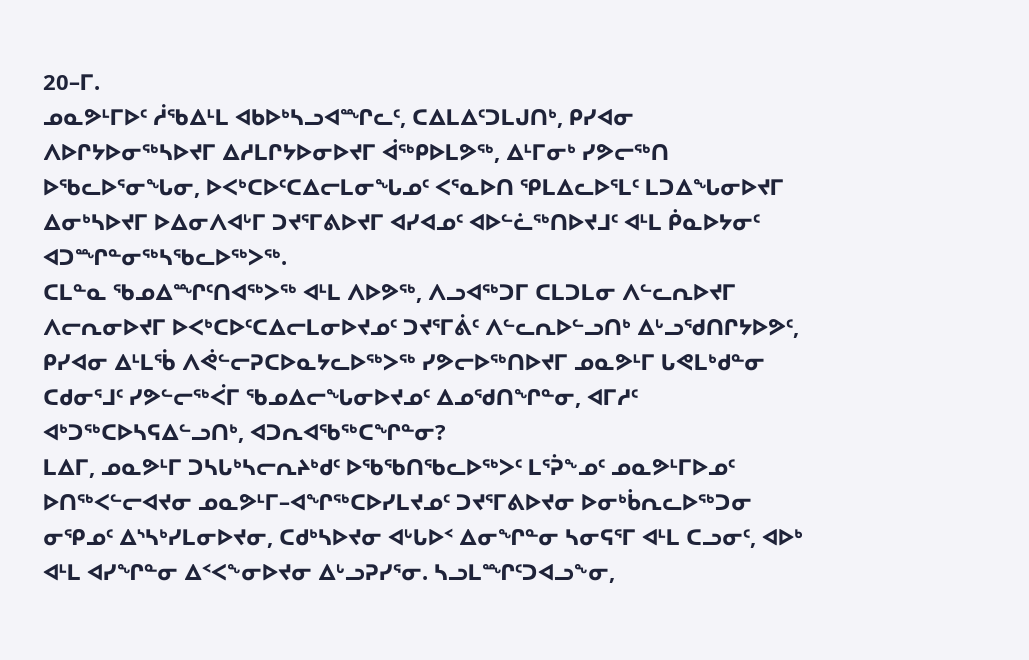20–ᒥ.
ᓄᓇᕗᒻᒥᐅᑦ ᓲᖃᐃᒻᒪ ᐊᑲᐅᒃᓴᓗᐊᙱᓚᑦ, ᑕᐃᒪᐃᑦᑐᒪᒍᑎᒃ, ᑭᓯᐊᓂ ᐱᐅᒋᔭᐅᓂᖅᓴᐅᔪᒥ ᐃᓱᒪᒋᔭᐅᓂᐅᔪᒥ ᐋᖅᑭᐅᒪᕗᖅ, ᐃᒻᒥᓂᒃ ᓯᕗᓕᖅᑎ ᐅᖃᓚᐅᕐᓂᖓᓂ, ᐅᐸᒃᑕᐅᑦᑕᐃᓕᒪᓂᖓᓄᑦ ᐸᕐᓇᐅᑎ ᕿᒪᐃᓚᐅᕐᒪᑦ ᒪᑐᐃᖓᓂᐅᔪᒥ ᐃᓂᒃᓴᐅᔪᒥ ᐅᐃᓂᐱᐊᒡᒥ ᑐᔪᕐᒥᕕᐅᔪᒥ ᐊᓯᐊᓄᑦ ᐊᐅᓪᓛᖅᑎᐅᔪᒧᑦ ᐊᒻᒪ ᑮᓇᐅᔭᓂᑦ ᐊᑐᙱᓐᓂᖅᓴᖃᓚᐅᖅᐳᖅ.
ᑕᒪᓐᓇ ᖃᓄᐃᙱᑦᑎᐊᖅᐳᖅ ᐊᒻᒪ ᐱᐅᕗᖅ, ᐱᓗᐊᖅᑐᒥ ᑕᒪᑐᒪᓂ ᐱᓪᓚᕆᐅᔪᒥ ᐱᓕᕆᓂᐅᔪᒥ ᐅᐸᒃᑕᐅᑦᑕᐃᓕᒪᓂᐅᔪᓄᑦ ᑐᔪᕐᒥᕖᑦ ᐱᓪᓚᕆᐅᓪᓗᑎᒃ ᐃᒡᓗᖁᑎᒋᔭᐅᕗᑦ, ᑭᓯᐊᓂ ᐃᒻᒪᖄ ᐱᕚᓪᓕᕈᑕᐅᓇᔭᓚᐅᖅᐳᖅ ᓯᕗᓕᐅᖅᑎᐅᔪᒥ ᓄᓇᕗᒻᒥ ᒐᕙᒪᒃᑯᓐᓂ ᑕᑯᓂᕐᒧᑦ ᓯᕗᓪᓕᖅᐹᒥ ᖃᓄᐃᓕᖓᓂᐅᔪᓄᑦ ᐃᓄᖁᑎᖏᓐᓂ, ᐊᒥᓱᑦ ᐊᒃᑐᖅᑕᐅᓴᕋᐃᓪᓗᑎᒃ, ᐊᑐᕆᐊᖃᖅᑕᖏᓐᓂ?
ᒪᐃᒥ, ᓄᓇᕗᒻᒥ ᑐᓴᒐᒃᓴᓕᕆᔨᒃᑯᑦ ᐅᖃᖃᑎᖃᓚᐅᖅᐳᑦ ᒪᕐᕉᖕᓄᑦ ᓄᓇᕗᒻᒥᐅᓄᑦ ᐅᑎᖅᐸᓪᓕᐊᔪᓂ ᓄᓇᕗᒻᒥ–ᐊᖏᖅᑕᐅᓯᒪᔪᓄᑦ ᑐᔪᕐᒥᕕᐅᔪᓂ ᐅᓂᒃᑳᕆᓚᐅᖅᑐᓂ ᓂᕿᓄᑦ ᐃᔅᓴᒃᓯᒪᓂᐅᔪᓂ, ᑕᑯᒃᓴᐅᔪᓂ ᐊᒡᒐᐅᑉ ᐃᓂᖏᓐᓂ ᓴᓂᕋᕐᒥ ᐊᒻᒪ ᑕᓗᓂᑦ, ᐊᐅᒃ ᐊᒻᒪ ᐊᓯᖏᓐᓂ ᐃᑉᐸᖕᓂᐅᔪᓂ ᐃᒡᓗᕈᓯᕐᓂ. ᓴᓗᒪᙱᑦᑐᐊᓗᖕᓂ,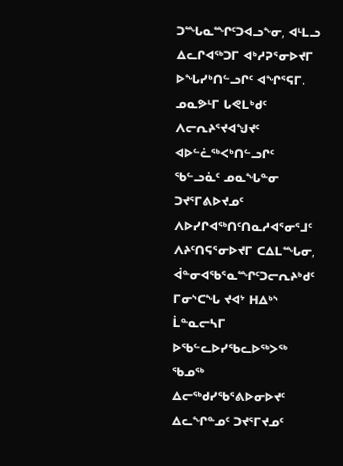ᑐᙵᓇᙱᑦᑐᐊᓗᖕᓂ, ᐊᒻᒪᓗ ᐃᓚᒋᐊᖅᑐᒥ ᐊᒃᓱᕈᕐᓂᐅᔪᒥ ᐅᖓᓯᒃᑎᓪᓗᒋᑦ ᐊᖏᕐᕋᒥ.
ᓄᓇᕗᒻᒥ ᒐᕙᒪᒃᑯᑦ ᐱᓕᕆᔨᕐᔪᐊᖑᔪᑦ ᐊᐅᓪᓛᖅᐸᒃᑎᓪᓗᒋᑦ ᖃᓪᓗᓈᑦ ᓄᓇᖓᓐᓂ ᑐᔪᕐᒥᕕᐅᔪᓄᑦ ᐱᐅᓯᒋᐊᖅᑎᑦᑎᓇᓱᐊᕐᓂᕐᒧᑦ ᐱᔨᑦᑎᕋᕐᓂᐅᔪᒥ ᑕᐃᒪᙵᓂ, ᐋᓐᓂᐊᖃᕐᓇᙱᑦᑐᓕᕆᔨᒃᑯᑦ ᒥᓂᔅᑕᖓ ᔪᐊᔾ ᕼᐃᒃᔅ ᒫᓐᓇᓕᓴᒥ ᐅᖃᓪᓚᐅᓯᖃᓚᐅᖅᐳᖅ ᖃᓄᖅ ᐃᓕᖅᑯᓯᖃᕐᕕᐅᓂᐅᔪᑦ ᐃᓚᖏᓐᓄᑦ ᑐᔪᕐᒥᔪᓄᑦ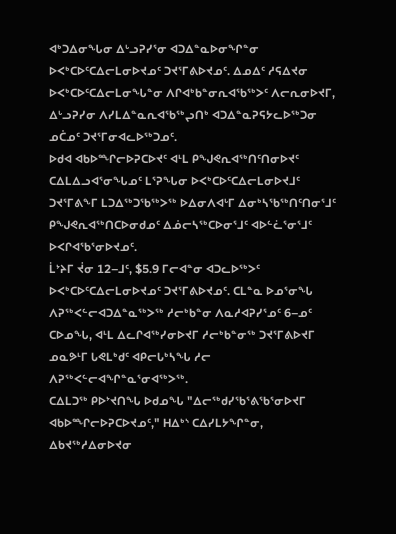ᐊᒃᑐᐃᓂᖓᓂ ᐃᒡᓗᕈᓯᕐᓂ ᐊᑐᐃᓐᓇᐅᓂᖏᓐᓂ ᐅᐸᒃᑕᐅᑦᑕᐃᓕᒪᓂᐅᔪᓄᑦ ᑐᔪᕐᒥᕕᐅᔪᓄᑦ. ᐃᓄᐃᑦ ᓱᕋᐃᔪᓂ ᐅᐸᒃᑕᐅᑦᑕᐃᓕᒪᓂᖓᓐᓂ ᐱᒋᐊᒃᑲᓐᓂᕆᐊᖃᖅᐳᑦ ᐱᓕᕆᓂᐅᔪᒥ, ᐃᒡᓗᕈᓯᓂ ᐱᓯᒪᐃᓐᓇᕆᐊᖃᖅᖢᑎᒃ ᐊᑐᐃᓐᓇᕈᕋᔭᓚᐅᖅᑐᓂ ᓄᑖᓄᑦ ᑐᔪᕐᒥᓂᐊᓚᐅᖅᑐᓄᑦ.
ᐅᑯᐊ ᐊᑲᐅᙱᓕᐅᕈᑕᐅᔪᑦ ᐊᒻᒪ ᑭᖑᕙᕆᐊᖅᑎᑦᑎᓂᐅᔪᑦ ᑕᐃᒪᐃᓗᐊᕐᓂᖓᓄᑦ ᒪᕐᕈᖓᓂ ᐅᐸᒃᑕᐅᑦᑕᐃᓕᒪᓂᐅᔪᒧᑦ ᑐᔪᕐᒥᕕᖕᒥ ᒪᑐᐃᖅᑐᖃᖅᐳᖅ ᐅᐃᓂᐱᐊᒡᒥ ᐃᓂᒃᓴᖃᖅᑎᑦᑎᓂᕐᒧᑦ ᑭᖑᕙᕆᐊᖅᑎᑕᐅᓂᑯᓄᑦ ᐃᓅᓕᓴᖅᑕᐅᓂᕐᒧᑦ ᐊᐅᓪᓛᕐᓂᕐᒧᑦ ᐅᐸᒋᐊᖃᕐᓂᐅᔪᓄᑦ.
ᒫᔾᔨᒥ ᔫᓂ 12–ᒧᑦ, $5.9 ᒥᓕᐊᓐᓂ ᐊᑐᓚᐅᖅᐳᑦ ᐅᐸᒃᑕᐅᑦᑕᐃᓕᒪᓂᐅᔪᓄᑦ ᑐᔪᕐᒥᕕᐅᔪᓄᑦ. ᑕᒪᓐᓇ ᐅᓄᕐᓂᖓ ᐱᕈᖅᐸᓪᓕᐊᑐᐃᓐᓇᖅᐳᖅ ᓱᓕᒃᑲᓐᓂ ᐱᓇᓱᐊᕈᓯᕐᓄᑦ 6–ᓄᑦ ᑕᐅᓄᖓ, ᐊᒻᒪ ᐃᓚᒋᐊᖅᓯᓂᐅᔪᒥ ᓱᓕᒃᑲᓐᓂᖅ ᑐᔪᕐᒥᕕᐅᔪᒥ ᓄᓇᕗᒻᒥ ᒐᕙᒪᒃᑯᑦ ᐊᑭᓕᒐᒃᓴᖓ ᓱᓕ ᐱᕈᖅᐸᓪᓕᐊᖏᓐᓇᕐᓂᐊᖅᐳᖅ.
ᑕᐃᒪᑐᖅ ᑭᐅᔾᔪᑎᖓ ᐅᑯᓄᖓ "ᐃᓕᖅᑯᓯᖃᕐᕕᖃᕐᓂᐅᔪᒥ ᐊᑲᐅᙱᓕᐅᕈᑕᐅᔪᓄᑦ," ᕼᐃᒃᔅ ᑕᐃᓯᒪᔭᖏᓐᓂ, ᐃᑲᔪᖅᓱᐃᓂᐅᔪᓂ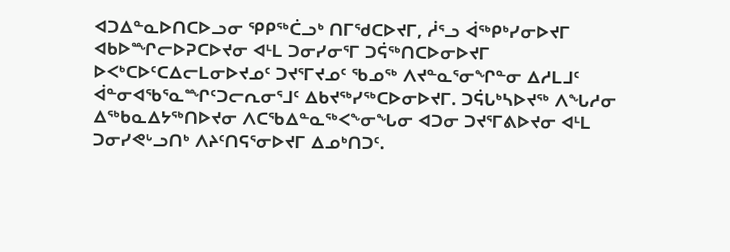ᐊᑐᐃᓐᓇᐅᑎᑕᐅᓗᓂ ᕿᑭᖅᑖᓗᒃ ᑎᒥᖁᑕᐅᔪᒥ, ᓲᕐᓗ ᐋᖅᑭᒃᓯᓂᐅᔪᒥ ᐊᑲᐅᙱᓕᐅᕈᑕᐅᔪᓂ ᐊᒻᒪ ᑐᓂᓯᓂᕐᒥ ᑐᕌᖅᑎᑕᐅᓂᐅᔪᒥ ᐅᐸᒃᑕᐅᑦᑕᐃᓕᒪᓂᐅᔪᓄᑦ ᑐᔪᕐᒥᔪᓄᑦ ᖃᓄᖅ ᐱᔪᓐᓇᕐᓂᖏᓐᓂ ᐃᓱᒪᒧᑦ ᐋᓐᓂᐊᖃᕐᓇᙱᑦᑐᓕᕆᓂᕐᒧᑦ ᐃᑲᔪᖅᓯᖅᑕᐅᓂᐅᔪᒥ. ᑐᕌᒐᒃᓴᐅᔪᖅ ᐱᖓᓱᓂ ᐃᖅᑲᓇᐃᔭᖅᑎᐅᔪᓂ ᐱᑕᖃᐃᓐᓇᖅᐸᖕᓂᖓᓂ ᐊᑐᓂ ᑐᔪᕐᒥᕕᐅᔪᓂ ᐊᒻᒪ ᑐᓂᓯᕙᒡᓗᑎᒃ ᐱᔨᑦᑎᕋᕐᓂᐅᔪᒥ ᐃᓄᒃᑎᑐᑦ.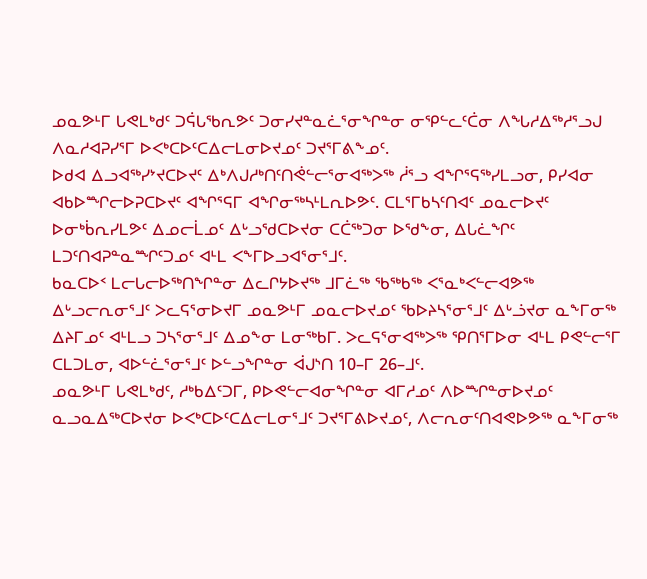ᓄᓇᕗᒻᒥ ᒐᕙᒪᒃᑯᑦ ᑐᕌᒐᖃᕆᕗᑦ ᑐᓂᓯᔪᓐᓇᓛᕐᓂᖏᓐᓂ ᓂᕿᓪᓚᑦᑖᓂ ᐱᖓᓱᐃᖅᓱᕐᓗᒍ ᐱᓇᓱᐊᕈᓯᕐᒥ ᐅᐸᒃᑕᐅᑦᑕᐃᓕᒪᓂᐅᔪᓄᑦ ᑐᔪᕐᒥᕕᖕᓄᑦ.
ᐅᑯᐊ ᐃᓗᐊᖅᓯᔾᔪᑕᐅᔪᑦ ᐃᒃᐱᒍᓱᒃᑎᑦᑎᕚᓪᓕᕐᓂᐊᖅᐳᖅ ᓲᕐᓗ ᐊᖏᕐᕋᖅᓯᒪᓗᓂ, ᑭᓯᐊᓂ ᐊᑲᐅᙱᓕᐅᕈᑕᐅᔪᑦ ᐊᖏᕐᕋᒥ ᐊᖏᓂᖅᓴᒻᒪᕆᐅᕗᑦ. ᑕᒪᕐᒥᑲᓴᑦᑎᐊᑦ ᓄᓇᓕᐅᔪᑦ ᐅᓂᒃᑳᕆᓯᒪᕗᑦ ᐃᓄᓕᒫᓄᑦ ᐃᒡᓗᖁᑕᐅᔪᓂ ᑕᑖᖅᑐᓂ ᐅᖁᖕᓂ, ᐃᒐᓛᖏᑦ ᒪᑐᑦᑎᐊᕈᓐᓇᙱᑦᑐᓄᑦ ᐊᒻᒪ ᐸᖕᒥᐅᓗᐊᕐᓂᕐᒧᑦ.
ᑲᓇᑕᐅᑉ ᒪᓕᒐᓕᐅᖅᑎᖏᓐᓂ ᐃᓚᒋᔭᐅᔪᖅ ᒧᒥᓛᖅ ᖃᖅᑲᖅ ᐸᕐᓇᒃᐸᓪᓕᐊᕗᖅ ᐃᒡᓗᓕᕆᓂᕐᒧᑦ ᐳᓚᕋᕐᓂᐅᔪᒥ ᓄᓇᕗᒻᒥ ᓄᓇᓕᐅᔪᓄᑦ ᖃᐅᔨᓴᕐᓂᕐᒧᑦ ᐃᒡᓘᔪᓂ ᓇᖕᒥᓂᖅ ᐃᔨᒥᓄᑦ ᐊᒻᒪᓗ ᑐᓴᕐᓂᕐᒧᑦ ᐃᓄᖕᓂ ᒪᓂᖅᑲᒥ. ᐳᓚᕋᕐᓂᐊᖅᐳᖅ ᕿᑎᕐᒥᐅᓂ ᐊᒻᒪ ᑭᕙᓪᓕᕐᒥ ᑕᒪᑐᒪᓂ, ᐊᐅᓪᓛᕐᓂᕐᒧᑦ ᐅᓪᓗᖏᓐᓂ ᐋᒍᔅᑎ 10–ᒥ 26–ᒧᑦ.
ᓄᓇᕗᒻᒥ ᒐᕙᒪᒃᑯᑦ, ᓱᒃᑲᐃᑦᑐᒥ, ᑭᐅᕙᓪᓕᐊᓂᖏᓐᓂ ᐊᒥᓱᓄᑦ ᐱᐅᙱᓐᓂᐅᔪᓄᑦ ᓇᓗᓇᐃᖅᑕᐅᔪᓂ ᐅᐸᒃᑕᐅᑦᑕᐃᓕᒪᓂᕐᒧᑦ ᑐᔪᕐᒥᕕᐅᔪᓄᑦ, ᐱᓕᕆᓂᑦᑎᐊᕙᐅᕗᖅ ᓇᖕᒥᓂᖅ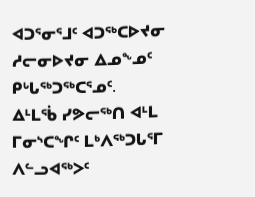ᐊᑐᕐᓂᕐᒧᑦ ᐊᑐᖅᑕᐅᔪᓂ ᓱᓕᓂᐅᔪᓂ ᐃᓄᖕᓄᑦ ᑭᒡᒐᖅᑐᖅᑕᕐᓄᑦ.
ᐃᒻᒪᖄ ᓯᕗᓕᖅᑎ ᐊᒻᒪ ᒥᓂᔅᑕᖏᑦ ᒪᒃᐱᖅᑐᒐᕐᒥ ᐱᓪᓗᐊᖅᐳᑦ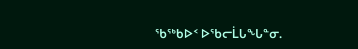ᖃᖅᑲᐅᑉ ᐅᖃᓕᒫᒐᖓᓐᓂ.